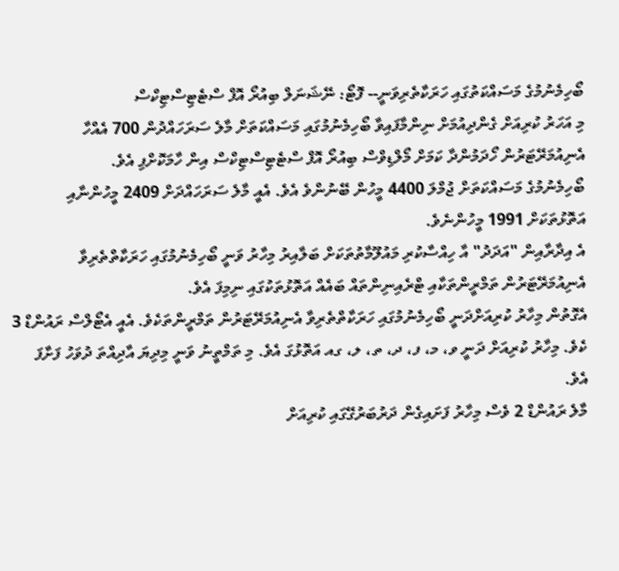ބޯހިމެނުމުގެ މަސައްކަތުގައި ހަރަކާތެރިވަނީ-- ފޮޓޯ: ނޭޝަނަލް ބިއުރޯ އޮފް ސްޓެޓިސްޓިކްސް
މި އަހަރު ކުރިއަށް ގެންދިއުމަށް ނިންމާފައިވާ ބޯހިމެނުމުގައި މަސައްކަތަށް މާލެ ސަރަހައްދުން 700 އެއްހާ އެނިއުމަރޭޓަރުން ހޯދަމުންދާ ކަމަށް މޯލްޑިވްސް ބިއުރޯ އޮފް ސްޓެޓިސްޓިކްސް އިން ހާމަކޮށްފި އެވެ.
ބޯހިމެނުމުގެ މަސައްކަތަށް ޖުމްލަ 4400 މީހުން ބޭނުންވެ އެވެ. އެއީ މާލެ ސަރަހައްދަށް 2409 މީހުންނާއި އަތޮޅުތަކަށް 1991 މީހުންނެވެ.
އެ އިދާރާއިން "އަދަދު" އާ ހިއްސާކުރި މައުލޫމާތުތަކަށް ބަލާއިރު މިހާރު ވަނީ ބޯހިމެނުމުގައި ހަރަކާތްތެރިވާ އެނިއުމަރޭޓަރުން ތަމްރީންތަކާއި ޓްރެއިނިންތައް ބައެއް އަތޮޅުތަކުގައި ނިމިފަ އެވެ.
އެގޮތުން މިހާރު ކުރިއަށްދަނީ ބޯހިމެނުމުގައި ހަރަކާތްތެރިވާ އެނިއުމަރޭޓަރުން ތަމްރީންތަކެވެ. އެއީ އެޓޯލްސް ރައުންޑް 3 ކެވެ. މިހާރު ކުރިއަށް ދަނީ ވ، މ، ފ، ދ، ތ، ލ، ގއ އަތޮޅުގަ އެވެ. މި ތަމްތީނު ވަނީ މިދިޔަ އާދިއްތަ ދުވަހު ފަށާފަ އެވެ.
މާލެ ރައުންޑް 2 ވެސް މިހާރު ފަށައިގެން ދަރުބަރުގޭގައި ކުރިއަށް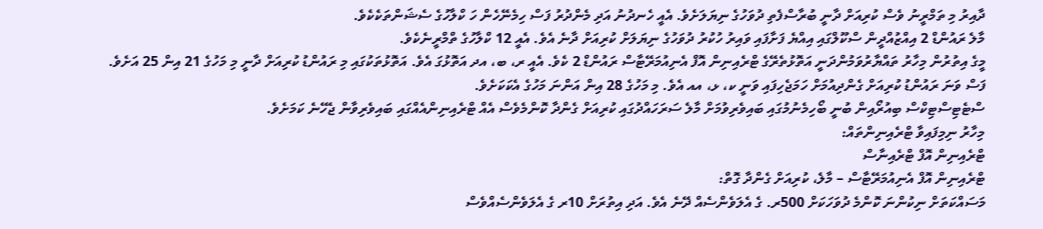ދާއިރު މި ތަމްރީނު ވެސް ކުރިއަށް ދާނީ ބުރާސްފެތި ދުވަހުގެ ނިޔަލަށެވެ. އެއީ ހެނދުނު އަދި މެންދުރު ފަސް ހިމެނޭހެން ހަ ކްލާހުގެ ސެޝަންތަކެކެވެ.
މާލެ ރައުންޑް 2 އިއްޒުއްދީން ސްކޫލްގައި އިއްޔެ ފަށާފައި ވައިރު ހުކުރު ދުވަހުގެ ނިޔަލަށް ކުރިއަށް ދާނެ އެވެ. އެއީ 12 ކްލާހުގެ ތްމްރީނެކެވެ.
މީގެ އިތުރުން މިހާރު ތައްޔާރުވަމުންދަނީ އަތޮޅުތެރޭގެ ޓްރެއިނިން އޮފް އެނިއުމަރޭޓާސް ރައުންޑް 2 ކެވެ. އެއީ ރ، ބ، އދ އަތޮޅުގަ އެވެ. އަތޮޅުތަކުގައި މި ރައުންޑު ކުރިއަށް ދާނީ މި މަހުގެ 21 އިން 25 އަށެވެ.
ފަސް ވަނަ ރައުންޑު ކުރިއަށް ގެންދިއުމަށް ހަމަޖެހިފައި ވަނީ ކ، ޅ، އއ އެވެ. މި މަހުގެ 28 އިން އަންނަ މަހުގެ އެކަކަށެވެ.
ސްޓެޓިސްޓިކްސް ބިއުރޯއިން ބުނީ ބޯހިމެނުމުގައި ބައިވެރިވުމަށް މާލެ ސަރަހައްދުގައި ކުރިއަށް ގެންދާ ކޮންމެވެސް އެއް ޓްރެއިނިންއެއްގައި ބައިވެރިވާން ޖެހޭނެ ކަމަށެވެ.
މިހާރު ނިމިފައިވާ ޓްރެއިނިންތައް:
ޓްރެއިނިން އޮފް ޓްރެއިނާސް
ޓްރެއިނިން އޮފް އެނިއުމަރޭޓާސް – މާލެ، ކުރިއަށް ގެންދާ ގޮތް:
މަސައްކަތަށް ނިކުންނަ ކޮންމެ ދުވަހަކަށް 500ރ. ގެ އެލަވެންސެއް ދޭނެ އެވެ. އަދި އިތުރަށް 10ރ ގެ އެލަވެންސެއްވެސް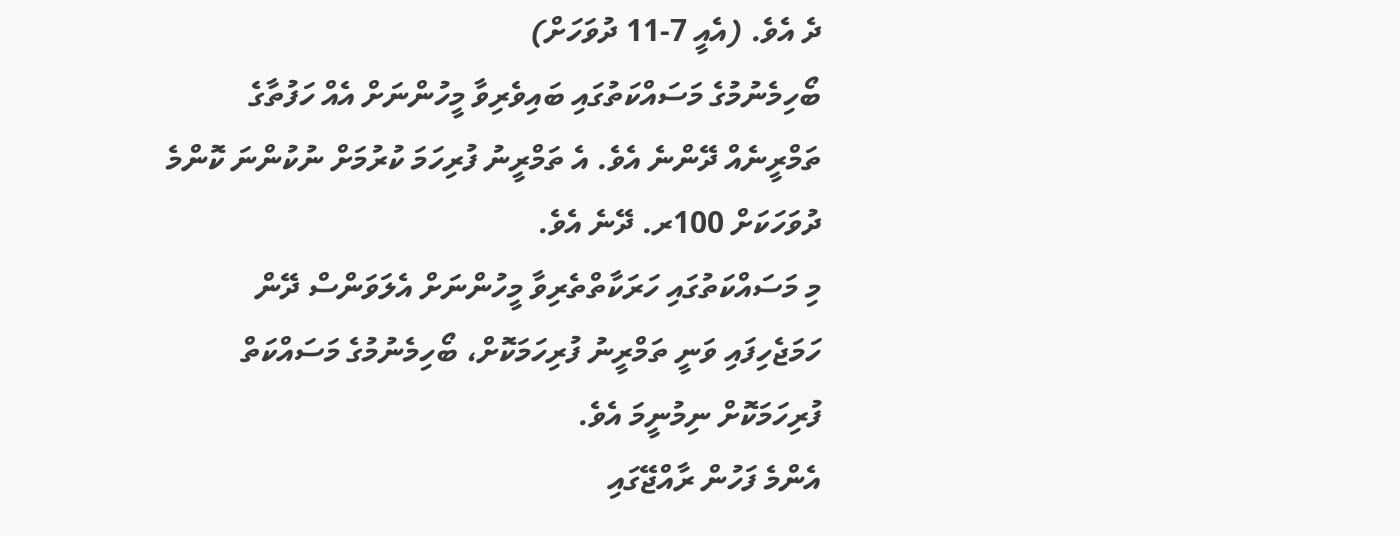ދެ އެވެ. (އެއީ 7-11 ދުވަހަށް)
ބޯހިމެނުމުގެ މަސައްކަތުގައި ބައިވެރިވާ މީހުންނަށް އެއް ހަފުތާގެ ތަމްރީނެއް ދޭންނެ އެވެ. އެ ތަމްރީނު ފުރިހަމަ ކުރުމަށް ނުކުންނަ ކޮންމެ ދުވަހަކަށް 100ރ. ދޭނެ އެވެ.
މި މަސައްކަތުގައި ހަރަކާތްތެރިވާ މީހުންނަށް އެލަވަންސް ދޭން ހަމަޖެހިފައި ވަނީ ތަމްރީނު ފުރިހަމަކޮށް، ބޯހިމެނުމުގެ މަސައްކަތް ފުރިހަމަކޮށް ނިމުނީމަ އެވެ.
އެންމެ ފަހުން ރާއްޖޭގައި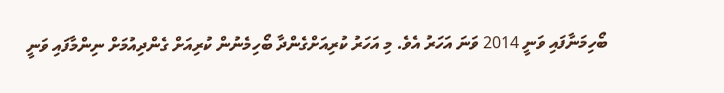ބޯހިމަނާފައި ވަނީ 2014 ވަނަ އަހަރު އެވެ. މި އަހަރު ކުރިއަށްގެންދާ ބޯހިމެނުން ކުރިއަށް ގެންދިއުމަށް ނިންމާފައި ވަނީ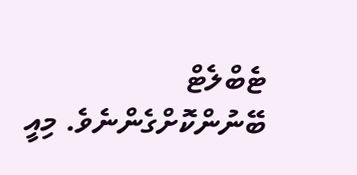ޓެބްލެޓް ބޭނުންކޮށްގެންނެވެ. މިއީ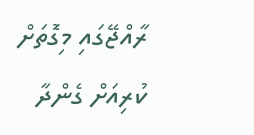ރާއްޖޭގައި މިގޮތަށް ކުރިއަށް ގެންދާ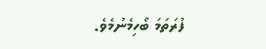ފުރަތަމަ ބޯހިމެނުމެވެ.